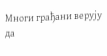Многи грађани верују да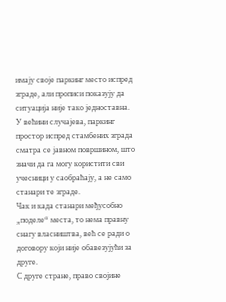имају своје паркинг место испред зграде, али прописи показују да ситуација није тако једноставна.
У већини случајева, паркинг простор испред стамбених зграда сматра се јавном површином, што значи да га могу користити сви учесници у саобраћају, а не само станари те зграде.
Чак и када станари међусобно „поделе“ места, то нема правну снагу власништва, већ се ради о договору који није обавезујући за друге.
С друге стране, право својине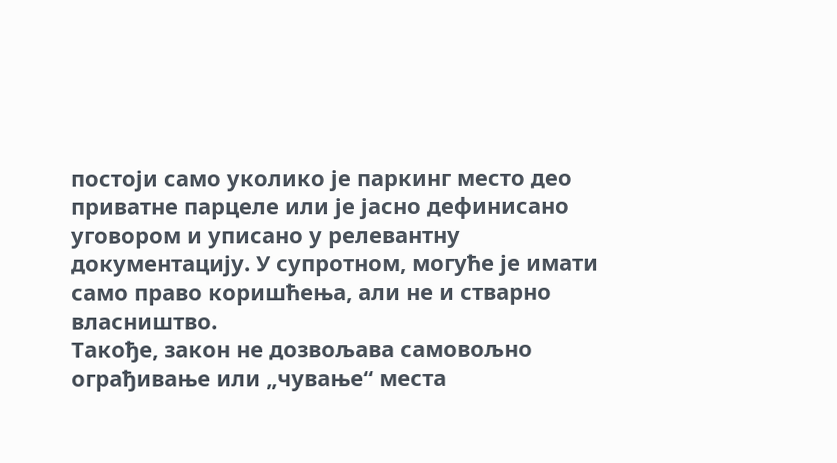постоји само уколико је паркинг место део приватне парцеле или је јасно дефинисано уговором и уписано у релевантну документацију. У супротном, могуће је имати само право коришћења, али не и стварно власништво.
Такође, закон не дозвољава самовољно ограђивање или „чување“ места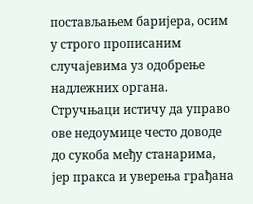постављањем баријера, осим у строго прописаним случајевима уз одобрење надлежних органа.
Стручњаци истичу да управо ове недоумице често доводе до сукоба међу станарима, јер пракса и уверења грађана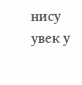нису увек у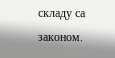складу са законом.